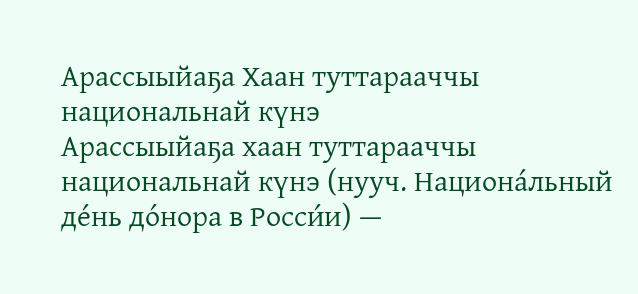Арассыыйаҕа Хаан туттарааччы национальнай күнэ
Арассыыйаҕа хаан туттарааччы национальнай күнэ (нууч. Национа́льный де́нь до́нора в Росси́и) —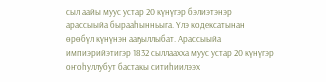сыл аайы муус устар 20 күнүгэр бэлиэтэнэр арассыыйа бырааһынньыга. Үлэ кодексатынан өрөбүл күнүнэн ааҕыллыбат. Арассыыйа импиэрийэтигэр 1832 сыллаахха муус устар 20 күнүгэр оҥоһуллубут бастакы ситиһиилээх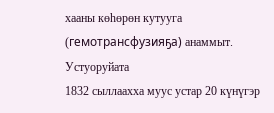хааны көһөрөн кутууга (гемотрансфузияҕа) анаммыт.
Устуоруйата
1832 сыллаахха муус устар 20 күнүгэр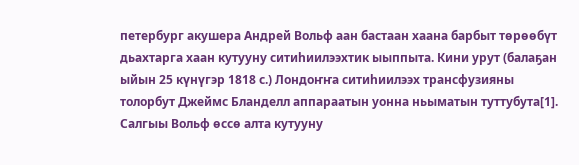петербург акушера Андрей Вольф аан бастаан хаана барбыт төрөөбүт дьахтарга хаан кутууну ситиһиилээхтик ыыппыта. Кини урут (балаҕан ыйын 25 күнүгэр 1818 с.) Лондоҥҥа ситиһиилээх трансфузияны толорбут Джеймс Бланделл аппараатын уонна ньыматын туттубута[1]. Салгыы Вольф өссө алта кутууну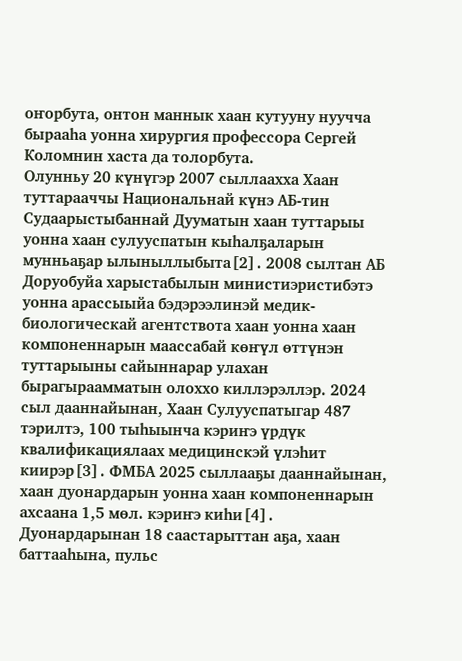оҥорбута, онтон маннык хаан кутууну нуучча бырааһа уонна хирургия профессора Сергей Коломнин хаста да толорбута.
Олунньу 20 күнүгэр 2007 сыллаахха Хаан туттарааччы Национальнай күнэ АБ-тин Судаарыстыбаннай Дууматын хаан туттарыы уонна хаан сулууспатын кыһалҕаларын мунньаҕар ылыныллыбыта[2]. 2008 сылтан АБ Доруобуйа харыстабылын министиэристибэтэ уонна арассыыйа бэдэрээлинэй медик-биологическай агентствота хаан уонна хаан компоненнарын маассабай көҥүл өттүнэн туттарыыны сайыннарар улахан бырагыраамматын олоххо киллэрэллэр. 2024 сыл дааннайынан, Хаан Сулууспатыгар 487 тэрилтэ, 100 тыһыынча кэриҥэ үрдүк квалификациялаах медицинскэй үлэһит киирэр[3]. ФМБА 2025 сыллааҕы дааннайынан, хаан дуонардарын уонна хаан компоненнарын ахсаана 1,5 мөл. кэриҥэ киһи[4].
Дуонардарынан 18 саастарыттан аҕа, хаан баттааһына, пульс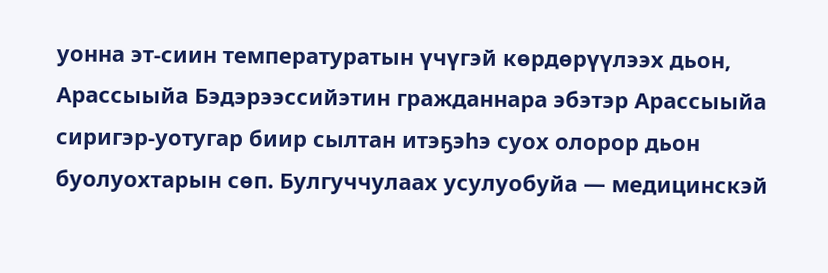уонна эт-сиин температуратын үчүгэй көрдөрүүлээх дьон, Арассыыйа Бэдэрээссийэтин гражданнара эбэтэр Арассыыйа сиригэр-уотугар биир сылтан итэҕэһэ суох олорор дьон буолуохтарын сөп. Булгуччулаах усулуобуйа — медицинскэй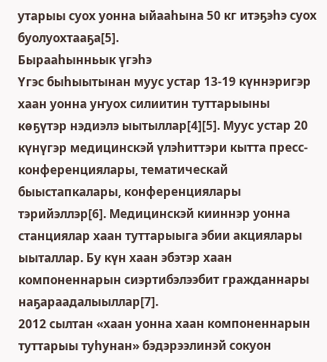утарыы суох уонна ыйааһына 50 кг итэҕэһэ суох буолуохтааҕа[5].
Бырааһынньык үгэһэ
Үгэс быһыытынан муус устар 13-19 күннэригэр хаан уонна уҥуох силиитин туттарыыны көҕүтэр нэдиэлэ ыытыллар[4][5]. Муус устар 20 күнүгэр медицинскэй үлэһиттэри кытта пресс-конференциялары, тематическай быыстапкалары, конференциялары тэрийэллэр[6]. Медицинскэй кииннэр уонна станциялар хаан туттарыыга эбии акциялары ыыталлар. Бу күн хаан эбэтэр хаан компоненнарын сиэртибэлээбит гражданнары наҕараадалыыллар[7].
2012 сылтан «хаан уонна хаан компоненнарын туттарыы туһунан» бэдэрээлинэй сокуон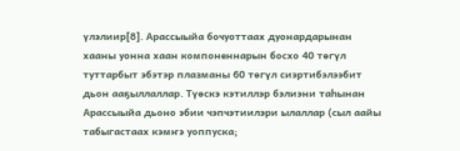үлэлиир[8]. Арассыыйа бочуоттаах дуонардарынан хааны уонна хаан компоненнарын босхо 40 төгүл туттарбыт эбэтэр плазманы 60 төгүл сиэртибэлээбит дьон ааҕыллаллар. Түөскэ кэтиллэр бэлиэни таһынан Арассыыйа дьоно эбии чэпчэтиилэри ылаллар (сыл аайы табыгастаах кэмҥэ уоппуска;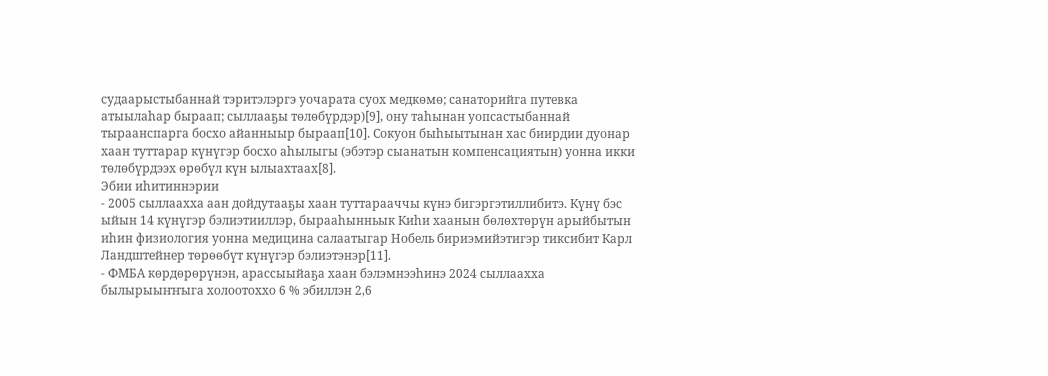судаарыстыбаннай тэритэлэргэ уочарата суох медкөмө; санаторийга путевка атыылаһар быраап; сыллааҕы төлөбүрдэр)[9], ону таһынан уопсастыбаннай тыраанспарга босхо айанныыр быраап[10]. Сокуон быһыытынан хас биирдии дуонар хаан туттарар күнүгэр босхо аһылыгы (эбэтэр сыанатын компенсациятын) уонна икки төлөбүрдээх өрөбүл күн ылыахтаах[8].
Эбии иһитиннэрии
- 2005 сыллаахха аан дойдутааҕы хаан туттарааччы күнэ бигэргэтиллибитэ. Күнү бэс ыйын 14 күнүгэр бэлиэтииллэр, бырааһынньык Киһи хаанын бөлөхтөрүн арыйбытын иһин физиология уонна медицина салаатыгар Нобель бириэмийэтигэр тиксибит Карл Ландштейнер төрөөбүт күнүгэр бэлиэтэнэр[11].
- ФМБА көрдөрөрүнэн, арассыыйаҕа хаан бэлэмнээһинэ 2024 сыллаахха былырыыҥҥыга холоотоххо 6 % эбиллэн 2,6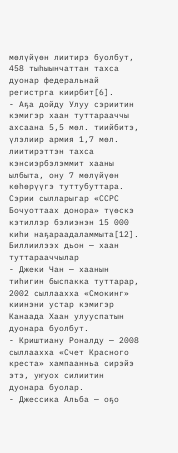мөлүйүөн лиитирэ буолбут, 458 тыһыынчаттан тахса дуонар федеральнай регистрга киирбит[6].
- Аҕа дойду Улуу сэриитин кэмигэр хаан туттарааччы ахсаана 5,5 мөл. тиийбитэ, үлэлиир армия 1,7 мөл. лиитирэттэн тахса кэнсиэрбэлэммит хааны ылбыта, ону 7 мөлүйүөн көһөрүүгэ туттубуттара. Сэрии сылларыгар «ССРС Бочуоттаах донора» түөскэ кэтиллэр бэлиэнэн 15 000 киһи наҕараадаламмыта[12].
Биллиилээх дьон — хаан туттарааччылар
- Джеки Чан — хаанын тиһигин быспакка туттарар, 2002 сыллаахха «Смокинг» киинэни устар кэмигэр Канаада Хаан улууспатын дуонара буолбут.
- Криштиану Роналду — 2008 сыллаахха «Счет Красного креста» хампаанньа сирэйэ этэ, уҥуох силиитин дуонара буолар.
- Джессика Альба — оҕо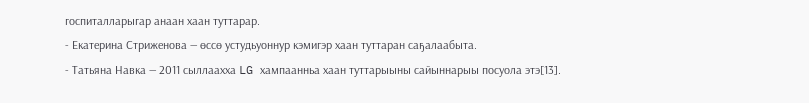госпиталларыгар анаан хаан туттарар.
- Екатерина Стриженова — өссө устудьуоннур кэмигэр хаан туттаран саҕалаабыта.
- Татьяна Навка — 2011 сыллаахха LG хампаанньа хаан туттарыыны сайыннарыы посуола этэ[13].